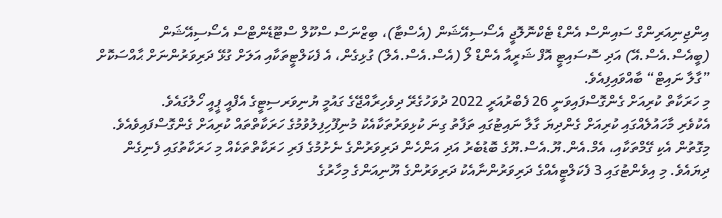އިންޖިނިއަރިންގް ސައިންސް އެންޑް ޓެކްނޮލޮޖީ އެސޯސިއޭޝަން (އެސްޓާ)، ބިޒްނަސް ސްކޫލް ސްޓޫޑެންޓްސް އެސޯސިއޭޝަން (ބީއެސް.އެސް.އޭ) އަދި ސޮސައިޓީ އޮފް ޝަރީއާ އެންޑް ލޯ (އެސް.އެސް.އެލް) ގުޅިގެން، އެ ފެކަލްޓީތަކާއި އަލަށް ގުޅޭ ދަރިވަރުންނަށް ޙާއްސަކޮށް ”ގާލާ ނައިޓް“ ބާއްވައިފިއެވެ.
މި ހަރަކާތް ކުރިއަށް ގެންގޮސްފައިވަނީ 26 ފެބްރުއަރީ 2022 ދުވަހުގެރޭ ދިވެހިރާއްޖޭގެ ގައުމީ ޔުނިވަރސިޓީގެ އެފްއީ ޕީއީ ހޯލުގައެވެ.
އެކުވެރި މާހައުލެއްގައި ކުރިއަށް ގެންދިޔަ ގާލާ ނައިޓުގައި ތަފާތު ގިނަ ކުޅިވަރުތަކާއެކު މުނިފޫހިފިލުވުމުގެ ހަރަކާތްތައް ކުރިއަށް ގެންގޮސްފައިވެއެވެ. މިގޮތުން އެކި ގޭމްތަކާއި، އެމް.އެން.ޔޫ.އެސް.ޔޫގެ ބޮޑުބެރު އަދި އަންހެން ދަރިވަރުންގެ ނެށުމުގެ ފަރި ހަރަކާތްތަކެއް މި ހަރަކާތުގައި ފެނިގެން ދިޔައެވެ. މި އިވެންޓުގައި 3 ފެކަލްޓީއެއްގެ ދަރިވަރުންނާއެކު ދަރިވަރުންގެ ޔޫނިއަންގެ މިހާރުގެ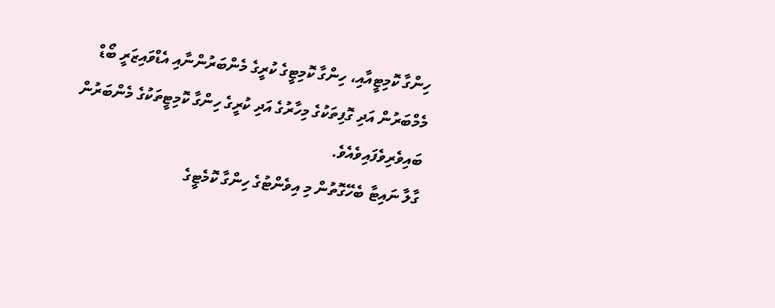ހިންގާ ކޮމިޓީއާއި، ހިންގާ ކޮމިޓީގެ ކުރީގެ މެންބަރުންނާއި އެޑްވައިޒަރީ ބޯޑް މެމްބަރުން އަދި ގޮފިތަކުގެ މިހާރުގެ އަދި ކުރީގެ ހިންގާ ކޮމިޓީތަކުގެ މެންބަރުން ބައިވެރިވެފައިވެއެވެ.
ގާލާ ނައިޓާ ބެހޭގޮތުން މި އިވެންޓުގެ ހިންގާ ކޮމެޓީގެ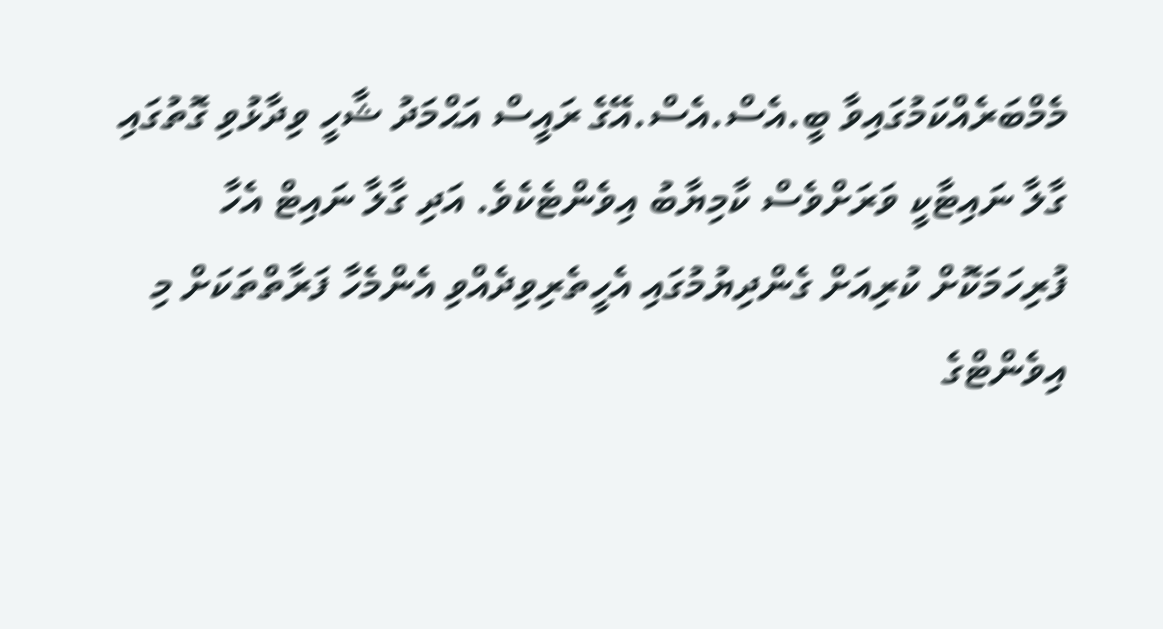މެމްބަރެއްކަމުގައިވާ ބީ.އެސް.އެސް.އޭގެ ރައީސް އަޙްމަދު ޝާހީ ވިދާޅުވި ގޮތުގައި ގާލާ ނައިޓާކީ ވަރަށްވެސް ކާމިޔާބު އިވެންޓެކެވެ. އަދި ގާލާ ނައިޓް އެހާ ފުރިހަމަކޮށް ކުރިއަށް ގެންދިޔުމުގައި އެހީތެރިވިދެއްވި އެންމެހާ ފަރާތްތަކަށް މި އިވެންޓްގެ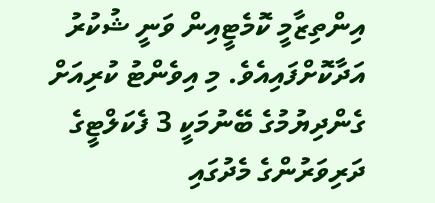އިންތިޒާމީ ކޮމެޓީއިން ވަނީ ޝުކުރު އަދާކޮށްފައިއެވެ. މި އިވެންޓު ކުރިއަށް ގެންދިޔުމުގެ ބޭނުމަކީ 3 ފެކަލްޓީގެ ދަރިވަރުންގެ މެދުގައި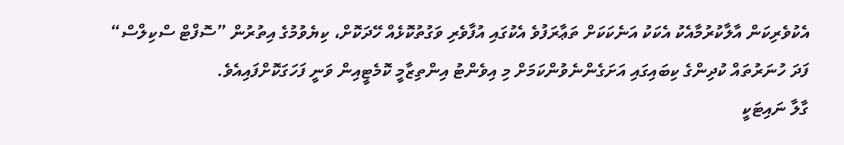އެކުވެރިކަން އާލާކުރުމާއެކު އެކަކު އަނެކަކަށް ތަޢާރަފުވެ އެކުގައި އުފާވެރި ވަގުތުކޮޅެއް ހޭދަކޮށް، ކިޔެވުމުގެ އިތުރުން ”ސޮފްޓް ސްކިލްސް“ ފަދަ ހުނަރުތައް ކުދިންގެ ކިބައިގައި އަށަގެންނެވުންކަމަށް މި އިވެންޓު އިންތިޒާމީ ކޮމެޓީއިން ވަނީ ފަހަގަކޮށްފައިއެވެ.
ގާލާ ނައިޓަކީ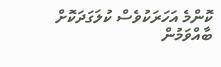ކޮންމެ އަހަރަކުވެސް ކުލަގަދަކޮށް ބާއްވަމުން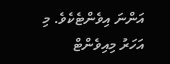އަންނަ އިވެންޓެކެވެ. މި އަހަރު މިއިވެންޓް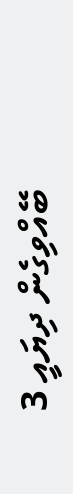ބޭއްވިގެން ދިޔައީ 3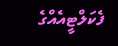ފެކަލްޓީއެއްގެ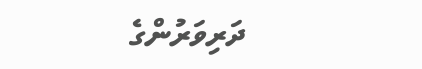ދަރިވަރުންގެ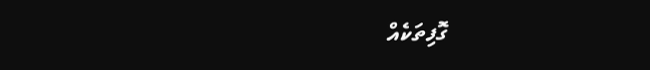ގޮފިތަކެއް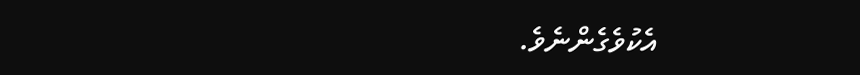އެކުވެގެންނެވެ.